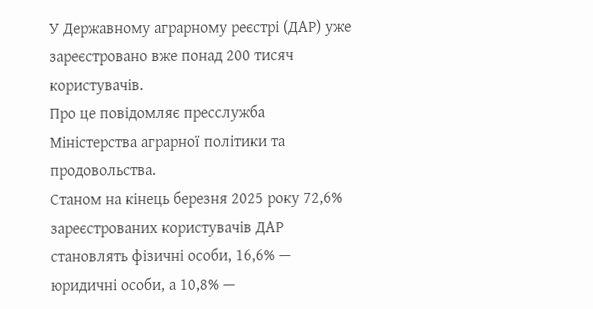У Державному аграрному реєстрі (ДАР) уже зареєстровано вже понад 200 тисяч користувачів.
Про це повідомляє пресслужба Міністерства аграрної політики та продовольства.
Станом на кінець березня 2025 року 72,6% зареєстрованих користувачів ДАР становлять фізичні особи, 16,6% — юридичні особи, а 10,8% —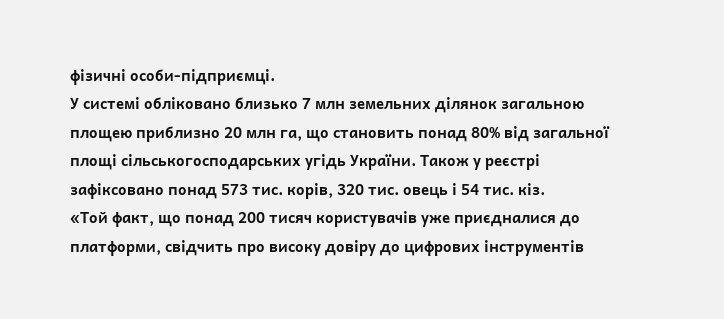фізичні особи-підприємці.
У системі обліковано близько 7 млн земельних ділянок загальною площею приблизно 20 млн га, що становить понад 80% від загальної площі сільськогосподарських угідь України. Також у реєстрі зафіксовано понад 573 тис. корів, 320 тис. овець і 54 тис. кіз.
«Той факт, що понад 200 тисяч користувачів уже приєдналися до платформи, свідчить про високу довіру до цифрових інструментів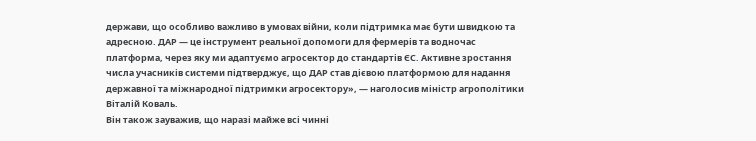держави, що особливо важливо в умовах війни, коли підтримка має бути швидкою та адресною. ДАР — це інструмент реальної допомоги для фермерів та водночас платформа, через яку ми адаптуємо агросектор до стандартів ЄС. Активне зростання числа учасників системи підтверджує, що ДАР став дієвою платформою для надання державної та міжнародної підтримки агросектору», — наголосив міністр агрополітики Віталій Коваль.
Він також зауважив, що наразі майже всі чинні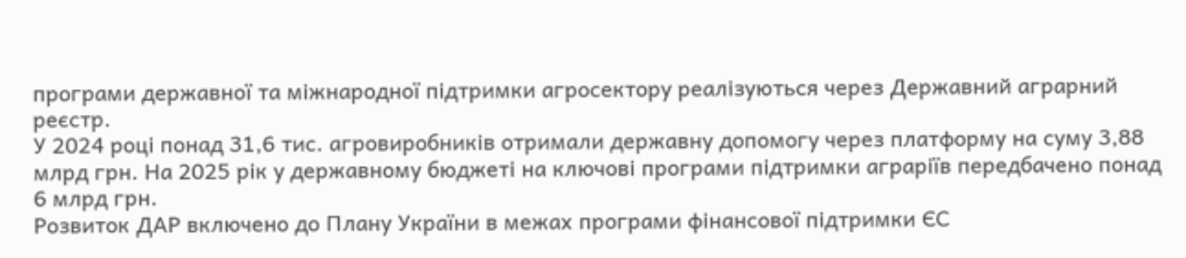програми державної та міжнародної підтримки агросектору реалізуються через Державний аграрний реєстр.
У 2024 році понад 31,6 тис. агровиробників отримали державну допомогу через платформу на суму 3,88 млрд грн. На 2025 рік у державному бюджеті на ключові програми підтримки аграріїв передбачено понад 6 млрд грн.
Розвиток ДАР включено до Плану України в межах програми фінансової підтримки ЄС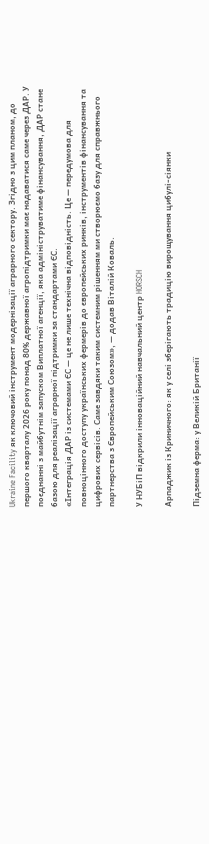Ukraine Facility як ключовий інструмент модернізації аграрного сектору. Згідно з цим планом, до першого кварталу 2026 року понад 80% державної агропідтримки має надаватися саме через ДАР. У поєднанні з майбутнім запуском Виплатної агенції, яка адмініструватиме фінансування, ДАР стане базою для реалізації аграрної підтримки за стандартами ЄС.
«Інтеграція ДАР із системами ЄС — це не лише технічна відповідність. Це — передумова для повноцінного доступу українських фермерів до європейських ринків, інструментів фінансування та цифрових сервісів. Саме завдяки таким системним рішенням ми створюємо базу для справжнього партнерства з Європейським Союзом», — додав Віталій Коваль.

У НУБіП відкрили інноваційний навчальний центр HORSCH

Арпаджик із Криничного: як у селі зберігають традицію вирощування цибулі-сіянки

Підземна ферма: у Великій Британії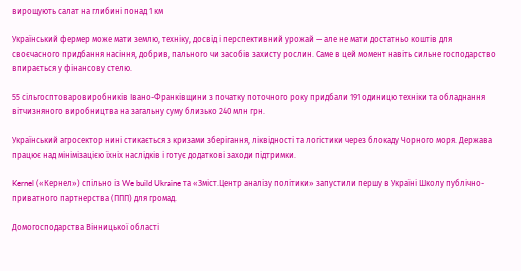вирощують салат на глибині понад 1 км

Український фермер може мати землю, техніку, досвід і перспективний урожай — але не мати достатньо коштів для своєчасного придбання насіння, добрив, пального чи засобів захисту рослин. Саме в цей момент навіть сильне господарство впирається у фінансову стелю.

55 сільгосптоваровиробників Івано-Франківщини з початку поточного року придбали 191 одиницю техніки та обладнання вітчизняного виробництва на загальну суму близько 240 млн грн.

Український агросектор нині стикається з кризами зберігання, ліквідності та логістики через блокаду Чорного моря. Держава працює над мінімізацією їхніх наслідків і готує додаткові заходи підтримки.

Kernel («Кернел») спільно із We build Ukraine та «Зміст.Центр аналізу політики» запустили першу в Україні Школу публічно-приватного партнерства (ППП) для громад.

Домогосподарства Вінницької області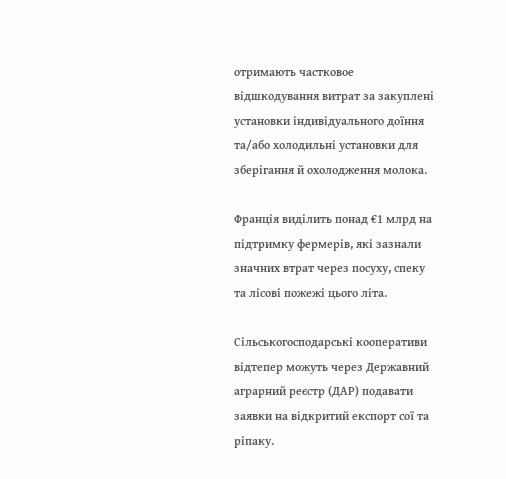отримають частковое відшкодування витрат за закуплені установки індивідуального доїння та/або холодильні установки для зберігання й охолодження молока.

Франція виділить понад €1 млрд на підтримку фермерів, які зазнали значних втрат через посуху, спеку та лісові пожежі цього літа.

Сільськогосподарські кооперативи відтепер можуть через Державний аграрний реєстр (ДАР) подавати заявки на відкритий експорт сої та ріпаку.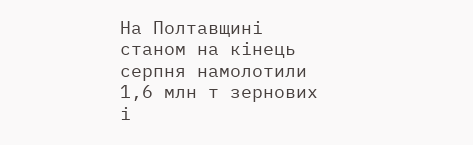На Полтавщині станом на кінець серпня намолотили 1,6 млн т зернових і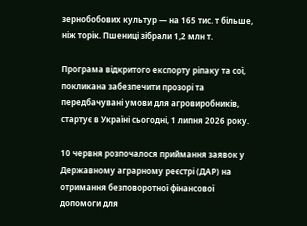зернобобових культур — на 165 тис. т більше, ніж торік. Пшениці зібрали 1,2 млн т.

Програма відкритого експорту ріпаку та сої, покликана забезпечити прозорі та передбачувані умови для агровиробників, стартує в Україні сьогодні, 1 липня 2026 року.

10 червня розпочалося приймання заявок у Державному аграрному реєстрі (ДАР) на отримання безповоротної фінансової допомоги для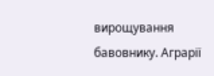вирощування бавовнику. Аграрії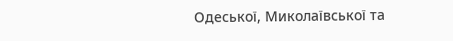Одеської, Миколаївської та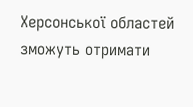Херсонської областей зможуть отримати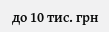до 10 тис. грн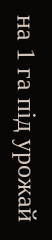на 1 га під урожай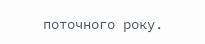поточного року.